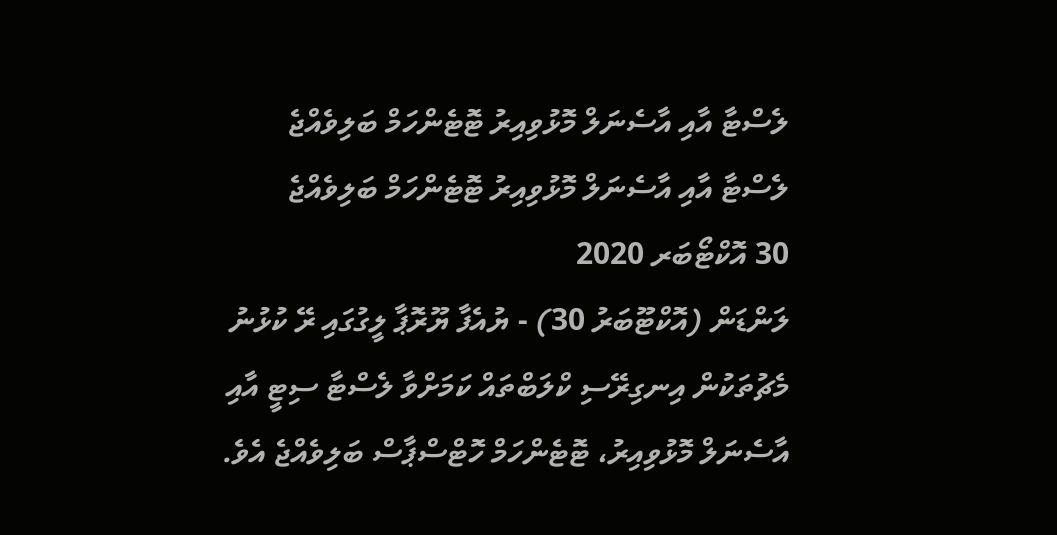ލެސްޓާ އާއި އާސެނަލް މޮޅުވިއިރު ޓޮޓެންހަމް ބަލިވެއްޖެ
ލެސްޓާ އާއި އާސެނަލް މޮޅުވިއިރު ޓޮޓެންހަމް ބަލިވެއްޖެ
30 އޮކްޓޯބަރ 2020
ލަންޑަން (އޮކްޓޫބަރު 30) - ޔުއެފާ ޔޫރޮޕާ ލީގުގައި ރޭ ކުޅުނު މެޗުތަކުން އިނގިރޭސި ކްލަބްތައް ކަމަށްވާ ލެސްޓާ ސިޓީ އާއި އާސެނަލް މޮޅުވިއިރު، ޓޮޓެންހަމް ހޮޓްސްޕާސް ބަލިވެއްޖެ އެވެ.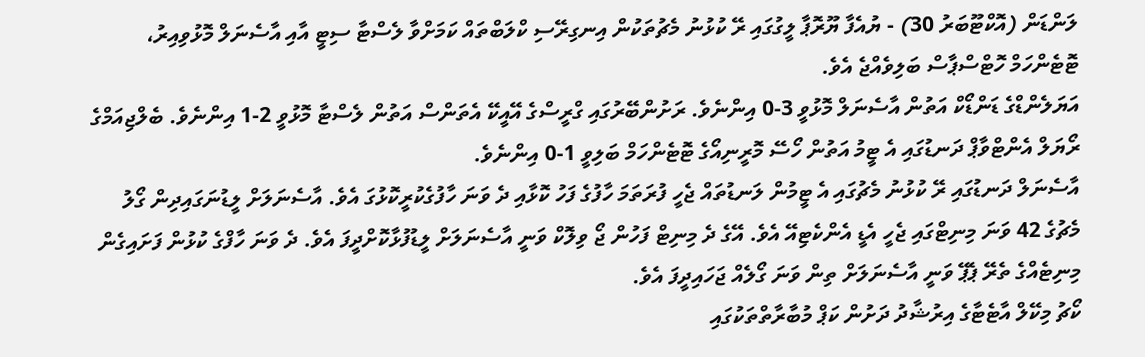ލަންޑަން (އޮކްޓޫބަރު 30) - ޔުއެފާ ޔޫރޮޕާ ލީގުގައި ރޭ ކުޅުނު މެޗުތަކުން އިނގިރޭސި ކްލަބްތައް ކަމަށްވާ ލެސްޓާ ސިޓީ އާއި އާސެނަލް މޮޅުވިއިރު، ޓޮޓެންހަމް ހޮޓްސްޕާސް ބަލިވެއްޖެ އެވެ.
އަޔަލެންޑްގެ ޑަންޑޯކް އަތުން އާސެނަލް މޮޅުވީ 3-0 އިންނެވެ. ރަށުންބޭރުގައި ގްރީސްގެ އޭއީކޭ އެތަންސް އަތުން ލެސްޓާ މޮޅުވީ 2-1 އިންނެވެ. ބެލްޖިއަމްގެ ރޯޔަލް އެންޓްވާޕް ދަނޑުގައި އެ ޓީމު އަތުން ހޯސޭ މޮރީނިއޯގެ ޓޮޓެންހަމް ބަލިވީ 1-0 އިންނެވެ.
އާސެނަލް ދަނޑުގައި ރޭ ކުޅުނު މެޗުގައި އެ ޓީމުން ލަނޑުތައް ޖެހީ ފުރަތަމަ ހާފުގެ ފަހު ކޮޅާއި ދެ ވަނަ ހާފުގެކުރީކޮޅުގަ އެވެ. އާސެނަލަށް ލީޑުނަގައިދިން ގޯލު މެޗުގެ 42 ވަނަ މިނިޓްގައި ޖެހީ އެޑީ އެންކެޓިއޭ އެވެ. އޭގެ ދެ މިނިޓް ފަހުން ޖޯ ވިލޮކް ވަނީ އާސެނަލަށް ލީޑުފުޅާކޮށްދީފަ އެވެ. ދެ ވަނަ ހާފްގެ ކުޅުން ފަށައިގެން މިނިޓެއްގެ ތެރޭ ޕެޕޭ ވަނީ އާސެނަލަށް ތިން ވަނަ ގޯލެއް ޖަހައިދީފަ އެވެ.
ކޯޗު މިކޭލް އާޓެޓާގެ އިރުޝާދު ދަށުން ކަޕް މުބާރާތްތަކުގައި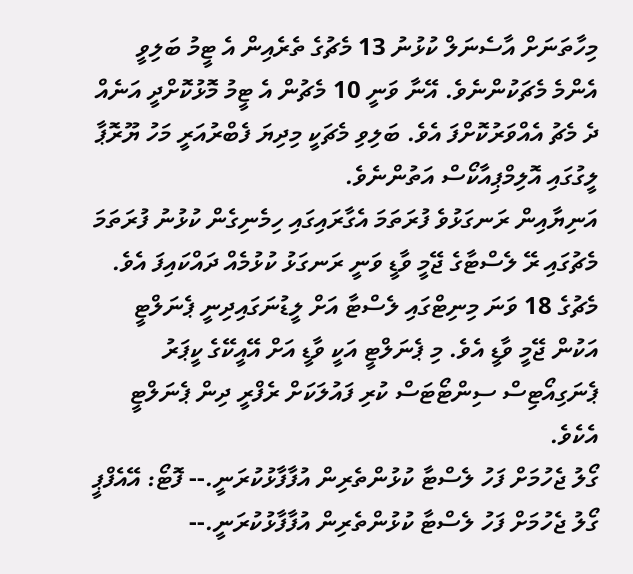މިހާތަނަށް އާސެނަލް ކުޅުނު 13 މެޗުގެ ތެރެއިން އެ ޓީމު ބަލިވީ އެންމެ މެޗަކުންނެވެ. އޭނާ ވަނީ 10 މެޗުން އެ ޓީމު މޮޅުކޮށްދީ އަނެއް ދެ މެޗު އެއްވަރުކޮށްފަ އެވެ. ބަލިވި މެޗަކީ މިދިޔަ ފެބްރުއަރީ މަހު ޔޫރޮޕާ ލީގުގައި އޮލިމްޕިއާކޯސް އަތުންނެވެ.
އަނިޔާއިން ރަނގަޅުވެ ފުރަތަމަ އެގާރައިގައި ހިމެނިގެން ކުޅުނު ފުރަތަމަ މެޗުގައި ރޭ ލެސްޓާގެ ޖޭމީ ވާޑީ ވަނީ ރަނގަޅު ކުޅުމެއް ދައްކައިފަ އެވެ. މެޗުގެ 18 ވަނަ މިނިޓްގައި ލެސްޓާ އަށް ލީޑުނަގައިދިނީ ޕެނަލްޓީ އަކުން ޖޭމީ ވާޑީ އެވެ. މި ޕެނަލްޓީ އަކީ ވާޑީ އަށް އޭއީކޭގެ ކީޕަރު ޕެނަގިއޯޓިސް ސިންޓޯޓަސް ކުރި ފައުލަކަށް ރެފްރީ ދިން ޕެނަލްޓީ އެކެވެ.
ގޯލު ޖެހުމަށް ފަހު ލެސްޓާ ކުޅުންތެރިން އުފާފާޅުކުރަނީ.-- ފޮޓޯ: އޭއެފްޕީ
ގޯލު ޖެހުމަށް ފަހު ލެސްޓާ ކުޅުންތެރިން އުފާފާޅުކުރަނީ.--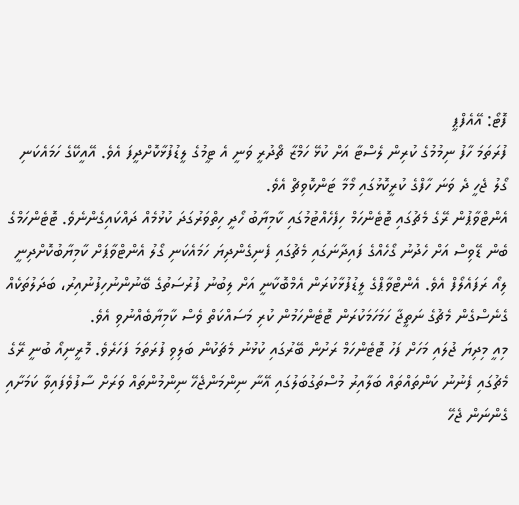ފޮޓޯ: އޭއެފްޕީ
ފުރަތަމަ ހާފު ނިމުމުގެ ކުރިން ލެސްޓާ އަށް ކުޅޭ ހަމްޒާ ޗޯދުރީ ވަނީ އެ ޓީމުގެ ލީޑުފުޅާކޮށްދީފަ އެވެ. އޭއީކޭގެ ހަމައެކަނި ގޯލު ޖެހީ ދެ ވަނަ ހާފްގެ ކުރީކޮޅުގައި މޯމާ ޓަންކޮވިޗް އެވެ.
އެންޓްވާޕުން ރޭގެ މެޗުގައި ޓޮޓެންހަމް ހިފެހެއްޓުމުގައި ކާމިޔާބު ހޯދީ ހިތްވަރުގަދަ ކުޅުމެއް ދައްކައިގެންނެވެ. ޓޮޓެންހަމްގެ ބެން ޑޭވިސް އަށް ހެދުނު ގޯހެއްގެ ފައިދާނަގައި މެޗުގައި ފެނިގެންދިޔަ ހަމައެކަނި ގޯލު އެންޓްވާޕަށް ކާމިޔާބުކޮށްދިނީ ލިއޯ ރަފައެލޯފް އެވެ. އެންޓްވާޕްގެ ލީޑުފުޅާކުރަން އެމްބޮކާނީ އަށް ލިބުނު ފުރުސަތުގެ ބޭނުންނުހިފުނުއިރު، ބަދަލުތަކެއް ގެނެސްގެން މެޗުގެ ނަތީޖާ ހަމަހަމަކުރަން ޓޮޓެންހަމުން ކުރި މަސައްކަތް ވެސް ކާމިޔާބެއްނުވި އެވެ.
މިއީ މިދިޔަ ޖުލައި މަހަށް ފަހު ޓޮޓެންހަމް ރަށުން ބޭރުގައި ކުޅުނު މެޗަކުން ބަލިވި ފުރަތަމަ ފަހަރެވެ. މޮރީނިއޯ ބުނީ ރޭގެ މެޗުގައި ފެނުނު ކަންތައްތައް ބަލާއިރު މުސްތަގުބަލުގައި އޭނާ ނިންމަންޖެހޭ ނިންމުންތައް ވަރަށް ސާފުވެފައިވާ ކަމަށާއި ގެންނަން ޖެހޭ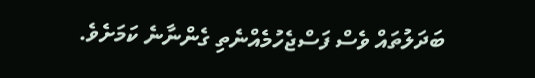ބަދަލުތައް ވެސް ފަސްޖެހުމެއްނެތި ގެންނާނެ ކަމަށެވެ.